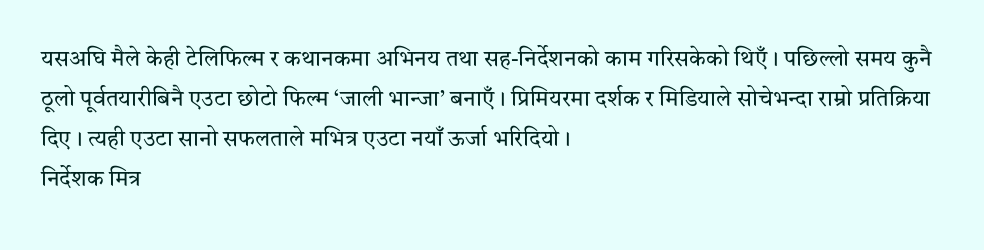यसअघि मैले केही टेलिफिल्म र कथानकमा अभिनय तथा सह-निर्देशनको काम गरिसकेको थिएँ । पछिल्लो समय कुनै ठूलो पूर्वतयारीबिनै एउटा छोटो फिल्म ‘जाली भान्जा’ बनाएँ । प्रिमियरमा दर्शक र मिडियाले सोचेभन्दा राम्रो प्रतिक्रिया दिए । त्यही एउटा सानो सफलताले मभित्र एउटा नयाँ ऊर्जा भरिदियो ।
निर्देशक मित्र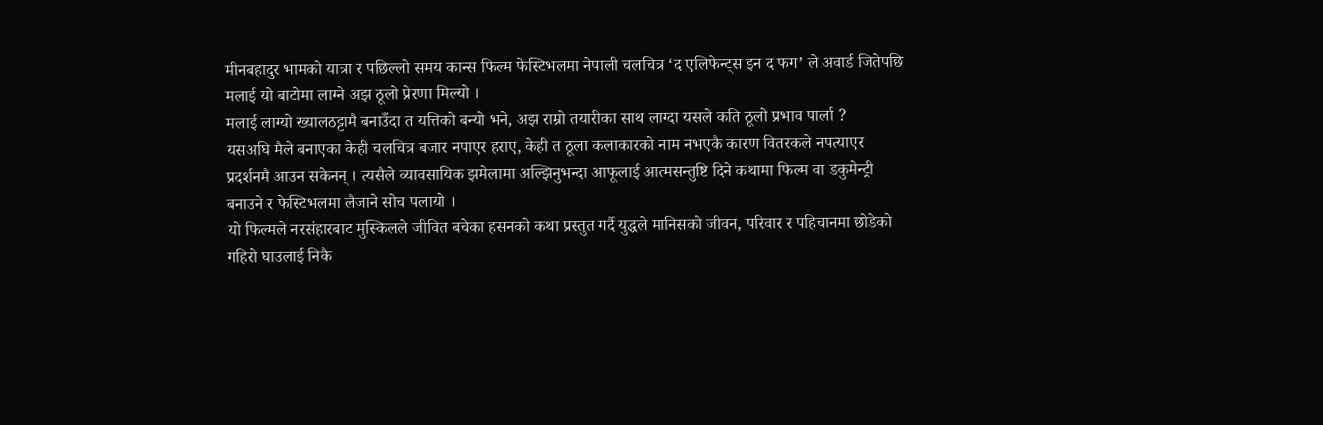मीनबहादुर भामको यात्रा र पछिल्लो समय कान्स फिल्म फेस्टिभलमा नेपाली चलचित्र ‘द एलिफेन्ट्स इन द फग’ ले अवार्ड जितेपछि मलाई यो बाटोमा लाग्ने अझ ठूलो प्रेरणा मिल्यो ।
मलाई लाग्यो ख्यालठट्टामै बनाउँदा त यत्तिको बन्यो भने, अझ राम्रो तयारीका साथ लाग्दा यसले कति ठूलो प्रभाव पार्ला ?
यसअघि मैले बनाएका केही चलचित्र बजार नपाएर हराए, केही त ठूला कलाकारको नाम नभएकै कारण वितरकले नपत्याएर प्रदर्शनमै आउन सकेनन् । त्यसैले व्यावसायिक झमेलामा अल्झिनुभन्दा आफूलाई आत्मसन्तुष्टि दिने कथामा फिल्म वा डकुमेन्ट्री बनाउने र फेस्टिभलमा लैजाने सोच पलायो ।
यो फिल्मले नरसंहारबाट मुस्किलले जीवित बचेका हसनको कथा प्रस्तुत गर्दै युद्धले मानिसको जीवन, परिवार र पहिचानमा छोडेको गहिरो घाउलाई निकै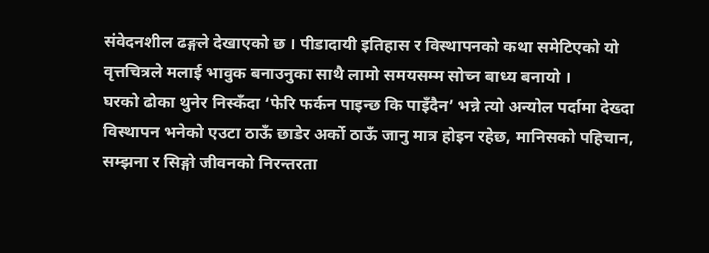संवेदनशील ढङ्गले देखाएको छ । पीडादायी इतिहास र विस्थापनको कथा समेटिएको यो वृत्तचित्रले मलाई भावुक बनाउनुका साथै लामो समयसम्म सोच्न बाध्य बनायो ।
घरको ढोका थुनेर निस्कँदा ‘फेरि फर्कन पाइन्छ कि पाइँदैन’ भन्ने त्यो अन्योल पर्दामा देख्दा विस्थापन भनेको एउटा ठाऊँ छाडेर अर्को ठाऊँ जानु मात्र होइन रहेछ, मानिसको पहिचान, सम्झना र सिङ्गो जीवनको निरन्तरता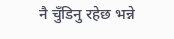नै चुँडिनु रहेछ भन्ने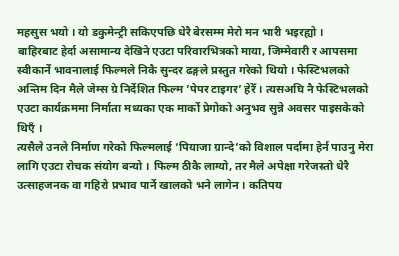महसुस भयो । यो डकुमेन्ट्री सकिएपछि धेरै बेरसम्म मेरो मन भारी भइरह्यो ।
बाहिरबाट हेर्दा असामान्य देखिने एउटा परिवारभित्रको माया, जिम्मेवारी र आपसमा स्वीकार्ने भावनालाई फिल्मले निकै सुन्दर ढङ्गले प्रस्तुत गरेको थियो । फेस्टिभलको अन्तिम दिन मैले जेम्स ग्रे निर्देशित फिल्म ’पेपर टाइगर’ हेरेँ । त्यसअघि नै फेस्टिभलको एउटा कार्यक्रममा निर्माता मध्यका एक मार्को प्रेगोको अनुभव सुन्ने अवसर पाइसकेको थिएँ ।
त्यसैले उनले निर्माण गरेको फिल्मलाई ‘पियाजा ग्रान्दे’को विशाल पर्दामा हेर्न पाउनु मेरा लागि एउटा रोचक संयोग बन्यो । फिल्म ठीकै लाग्यो, तर मैले अपेक्षा गरेजस्तो धेरै उत्साहजनक वा गहिरो प्रभाव पार्ने खालको भने लागेन । कतिपय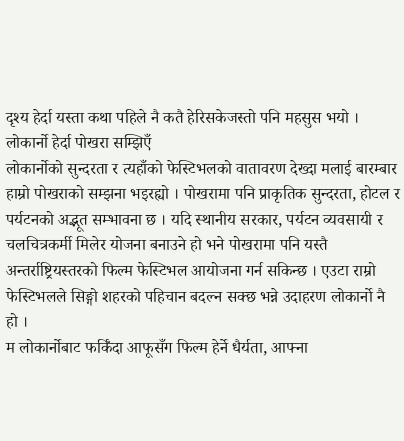दृश्य हेर्दा यस्ता कथा पहिले नै कतै हेरिसकेजस्तो पनि महसुस भयो ।
लोकार्नो हेर्दा पोखरा सम्झिएँ
लोकार्नोको सुन्दरता र त्यहाँको फेस्टिभलको वातावरण देख्दा मलाई बारम्बार हाम्रो पोखराको सम्झना भइरह्यो । पोखरामा पनि प्राकृतिक सुन्दरता, होटल र पर्यटनको अद्भूत सम्भावना छ । यदि स्थानीय सरकार, पर्यटन व्यवसायी र चलचित्रकर्मी मिलेर योजना बनाउने हो भने पोखरामा पनि यस्तै अन्तर्राष्ट्रियस्तरको फिल्म फेस्टिभल आयोजना गर्न सकिन्छ । एउटा राम्रो फेस्टिभलले सिङ्गो शहरको पहिचान बदल्न सक्छ भन्ने उदाहरण लोकार्नो नै हो ।
म लोकार्नोबाट फर्किँदा आफूसँग फिल्म हेर्ने धैर्यता, आफ्ना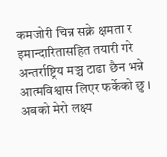कमजोरी चिन्न सक्ने क्षमता र इमान्दारितासहित तयारी गरे अन्तर्राष्ट्रिय मञ्च टाढा छैन भन्ने आत्मविश्वास लिएर फर्केको छु । अबको मेरो लक्ष्य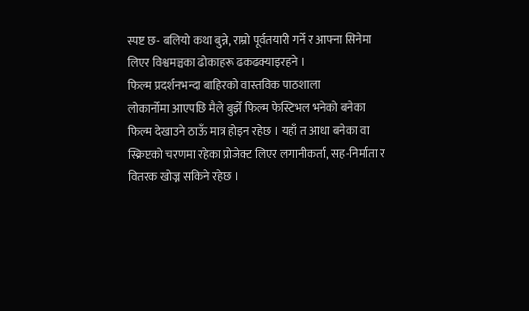स्पष्ट छ- बलियो कथा बुन्ने, राम्रो पूर्वतयारी गर्ने र आफ्ना सिनेमा लिएर विश्वमञ्चका ढोकाहरू ढकढक्याइरहने ।
फिल्म प्रदर्शनभन्दा बाहिरको वास्तविक पाठशाला
लोकार्नोमा आएपछि मैले बुझेँ फिल्म फेस्टिभल भनेको बनेका फिल्म देखाउने ठाऊँ मात्र होइन रहेछ । यहाँ त आधा बनेका वा स्क्रिप्टको चरणमा रहेका प्रोजेक्ट लिएर लगानीकर्ता, सह-निर्माता र वितरक खोज्न सकिने रहेछ ।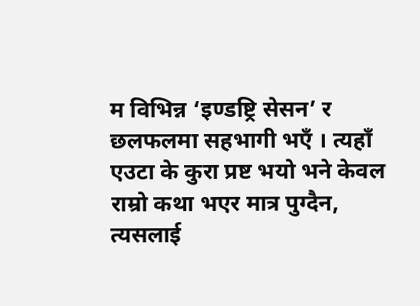म विभिन्न ‘इण्डष्ट्रि सेसन’ र छलफलमा सहभागी भएँ । त्यहाँ एउटा के कुरा प्रष्ट भयो भने केवल राम्रो कथा भएर मात्र पुग्दैन, त्यसलाई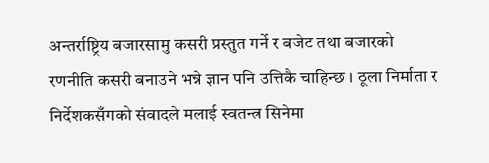अन्तर्राष्ट्रिय बजारसामु कसरी प्रस्तुत गर्ने र बजेट तथा बजारको रणनीति कसरी बनाउने भन्ने ज्ञान पनि उत्तिकै चाहिन्छ । ठूला निर्माता र निर्देशकसँगको संवादले मलाई स्वतन्त्र सिनेमा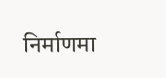निर्माणमा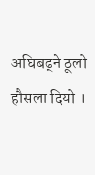अघिबढ्ने ठूलो हौसला दियो ।